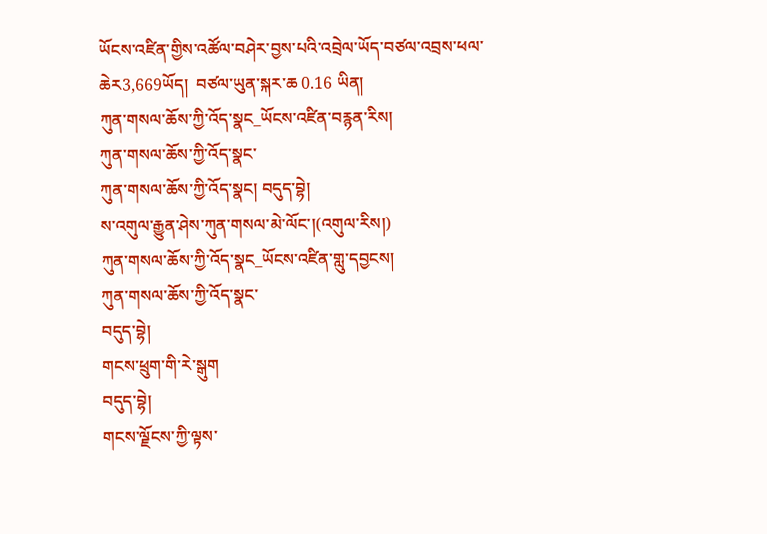ཡོངས་འཛིན་གྱིས་འཚོལ་བཤེར་བྱས་པའི་འབྲེལ་ཡོད་བཙལ་འབྲས་ཕལ་ཆེར3,669ཡོད།  བཙལ་ཡུན་སྐར་ཆ 0.16 ཡིན།
ཀུན་གསལ་ཆོས་ཀྱི་འོད་སྣང_ཡོངས་འཛིན་བརྙན་རིས།
ཀུན་གསལ་ཆོས་ཀྱི་འོད་སྣང་
ཀུན་གསལ་ཆོས་ཀྱི་འོད་སྣང། བདུད་བྷེ།
ས་འགུལ་རྒྱུན་ཤེས་ཀུན་གསལ་མེ་ལོང་།(འགུལ་རིས།)
ཀུན་གསལ་ཆོས་ཀྱི་འོད་སྣང_ཡོངས་འཛིན་གླུ་དབྱངས།
ཀུན་གསལ་ཆོས་ཀྱི་འོད་སྣང་
བདུད་བྷེ།
གངས་ཕྲུག་གི་རེ་སྒུག
བདུད་བྷེ།
གངས་ལྗོངས་ཀྱི་ལྟས་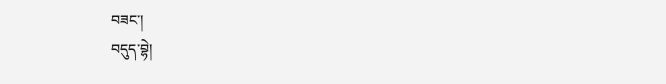བཟང་།
བདུད་བྷེ།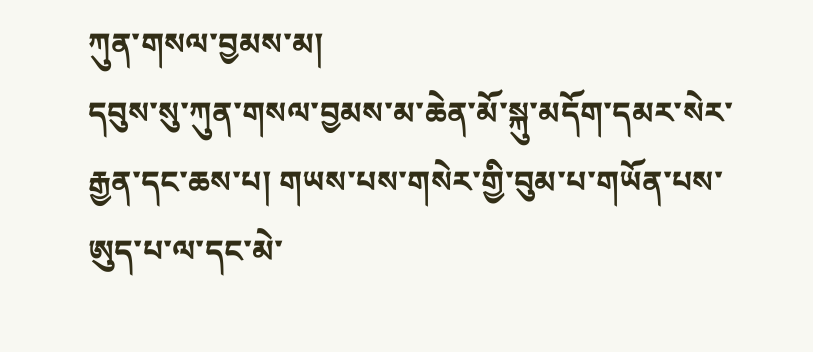ཀུན་གསལ་བྱམས་མ།
དབུས་སུ་ཀུན་གསལ་བྱམས་མ་ཆེན་མོ་སྐུ་མདོག་དམར་སེར་རྒྱན་དང་ཆས་པ། གཡས་པས་གསེར་གྱི་བུམ་པ་གཡོན་པས་ཨུད་པ་ལ་དང་མེ་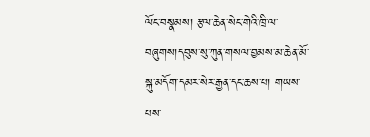ལོང་བསྣམས། རྩལ་ཆེན་སེང་གེའི་ཁྲི་ལ་བཞུགས།དབུས་སུ་ཀུན་གསལ་བྱམས་མ་ཆེན་མོ་སྐུ་མདོག་དམར་སེར་རྒྱན་དང་ཆས་པ། གཡས་པས་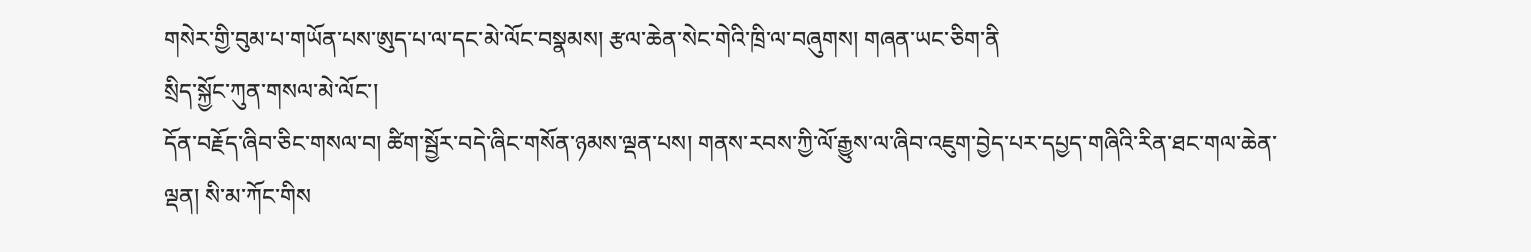གསེར་གྱི་བུམ་པ་གཡོན་པས་ཨུད་པ་ལ་དང་མེ་ལོང་བསྣམས། རྩལ་ཆེན་སེང་གེའི་ཁྲི་ལ་བཞུགས། གཞན་ཡང་ཅིག་ནི
སྲིད་སྐྱོང་ཀུན་གསལ་མེ་ལོང་།
དོན་བརྗོད་ཞིབ་ཅིང་གསལ་བ། ཚིག་སྦྱོར་བདེ་ཞིང་གསོན་ཉམས་ལྡན་པས། གནས་རབས་ཀྱི་ལོ་རྒྱུས་ལ་ཞིབ་འཇུག་བྱེད་པར་དཔྱད་གཞིའི་རིན་ཐང་གལ་ཆེན་ལྡན། སི་མ་ཀོང་གིས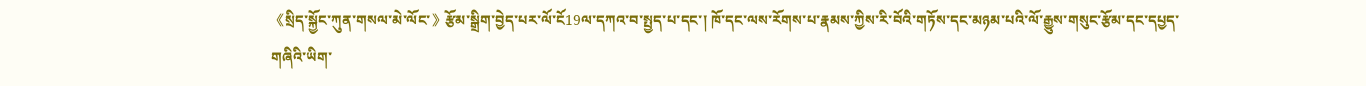《སྲིད་སྐྱོང་ཀུན་གསལ་མེ་ལོང་》རྩོམ་སྒྲིག་བྱེད་པར་ལོ་ངོ19ལ་དཀའ་བ་སྤྱད་པ་དང་། ཁོ་དང་ལས་རོགས་པ་རྣམས་ཀྱིས་རི་བོའི་གཏོས་དང་མཉམ་པའི་ལོ་རྒྱུས་གསུང་རྩོམ་དང་དཔྱད་གཞིའི་ཡིག་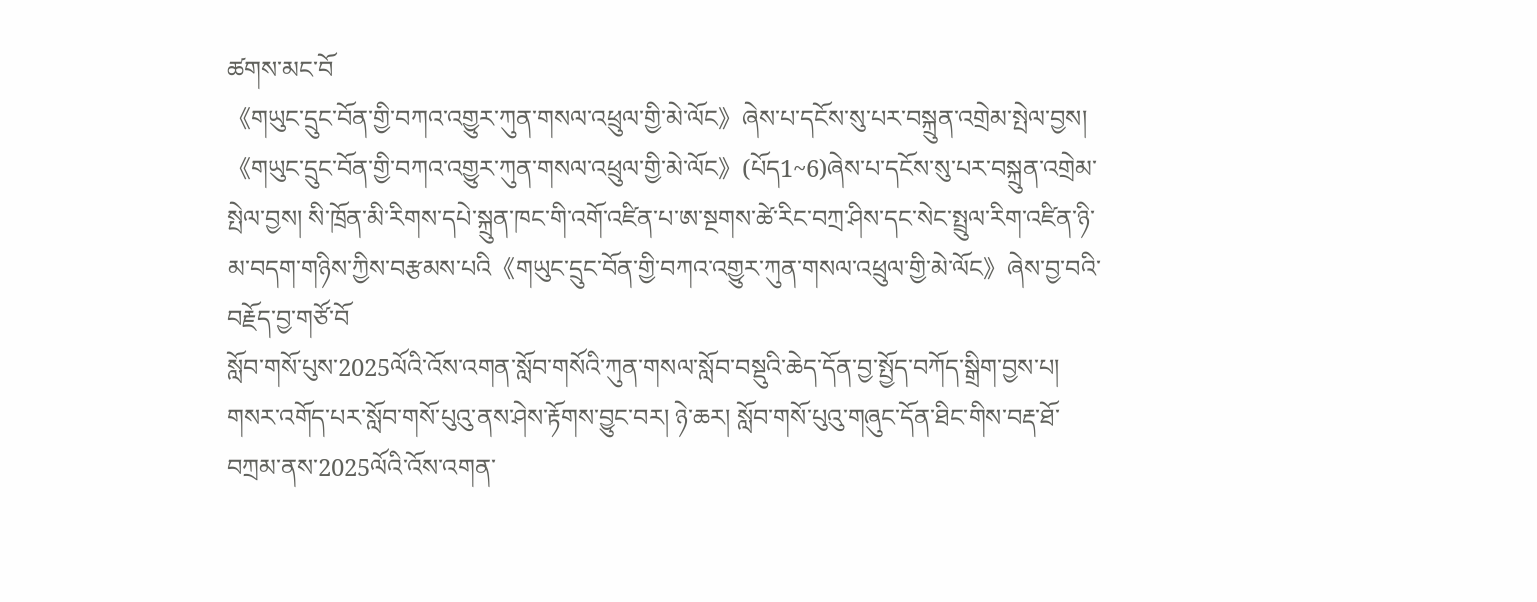ཚགས་མང་བོ
《གཡུང་དྲུང་བོན་གྱི་བཀའ་འགྱུར་ཀུན་གསལ་འཕྲུལ་གྱི་མེ་ལོང》ཞེས་པ་དངོས་སུ་པར་བསྐྲུན་འགྲེམ་སྤེལ་བྱས།
《གཡུང་དྲུང་བོན་གྱི་བཀའ་འགྱུར་ཀུན་གསལ་འཕྲུལ་གྱི་མེ་ལོང》(པོད1~6)ཞེས་པ་དངོས་སུ་པར་བསྐྲུན་འགྲེམ་སྤེལ་བྱས། སི་ཁྲོན་མི་རིགས་དཔེ་སྐྲུན་ཁང་གི་འགོ་འཛིན་པ་ཨ་སྔགས་ཚེ་རིང་བཀྲ་ཤིས་དང་སེང་སྤྲུལ་རིག་འཛིན་ཉི་མ་བདག་གཉིས་ཀྱིས་བརྩམས་པའི《གཡུང་དྲུང་བོན་གྱི་བཀའ་འགྱུར་ཀུན་གསལ་འཕྲུལ་གྱི་མེ་ལོང》ཞེས་བྱ་བའི་བརྗོད་བྱ་གཙོ་བོ
སློབ་གསོ་པུས་2025ལོའི་འོས་འགན་སློབ་གསོའི་ཀུན་གསལ་སློབ་བསྡུའི་ཆེད་དོན་བྱ་སྤྱོད་བཀོད་སྒྲིག་བྱས་པ།
གསར་འགོད་པར་སློབ་གསོ་པུའུ་ནས་ཤེས་རྟོགས་བྱུང་བར། ཉེ་ཆར། སློབ་གསོ་པུའུ་གཞུང་དོན་ཐིང་གིས་བརྡ་ཐོ་བཀྲམ་ནས་2025ལོའི་འོས་འགན་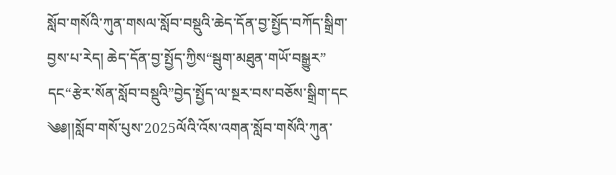སློབ་གསོའི་ཀུན་གསལ་སློབ་བསྡུའི་ཆེད་དོན་བྱ་སྤྱོད་བཀོད་སྒྲིག་བྱས་པ་རེད། ཆེད་དོན་བྱ་སྤྱོད་ཀྱིས“སྦུག་མཐུན་གཡོ་བསྒྱུར” དང“རྩེར་སོན་སློབ་བསྡུའི”བྱེད་སྤྱོད་ལ་སྔར་བས་བཅོས་སྒྲིག་དང
༄༅།།སློབ་གསོ་པུས་2025ལོའི་འོས་འགན་སློབ་གསོའི་ཀུན་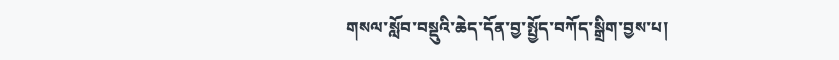གསལ་སློབ་བསྡུའི་ཆེད་དོན་བྱ་སྤྱོད་བཀོད་སྒྲིག་བྱས་པ།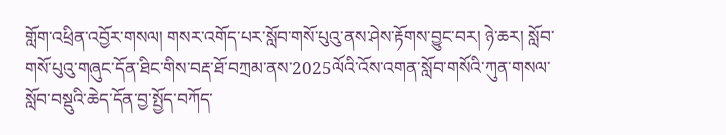གློག་འཕྲིན་འབྱོར་གསལ། གསར་འགོད་པར་སློབ་གསོ་པུའུ་ནས་ཤེས་རྟོགས་བྱུང་བར། ཉེ་ཆར། སློབ་གསོ་པུའུ་གཞུང་དོན་ཐིང་གིས་བརྡ་ཐོ་བཀྲམ་ནས་2025ལོའི་འོས་འགན་སློབ་གསོའི་ཀུན་གསལ་སློབ་བསྡུའི་ཆེད་དོན་བྱ་སྤྱོད་བཀོད་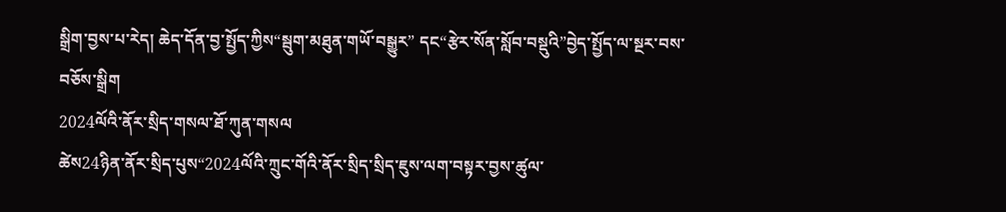སྒྲིག་བྱས་པ་རེད། ཆེད་དོན་བྱ་སྤྱོད་ཀྱིས“སྦུག་མཐུན་གཡོ་བསྒྱུར” དང“རྩེར་སོན་སློབ་བསྡུའི”བྱེད་སྤྱོད་ལ་སྔར་བས་བཅོས་སྒྲིག
2024ལོའི་ནོར་སྲིད་གསལ་ཐོ་ཀུན་གསལ
ཚེས24ཉིན་ནོར་སྲིད་པུས“2024ལོའི་ཀྲུང་གོའི་ནོར་སྲིད་སྲིད་ཇུས་ལག་བསྟར་བྱས་ཚུལ་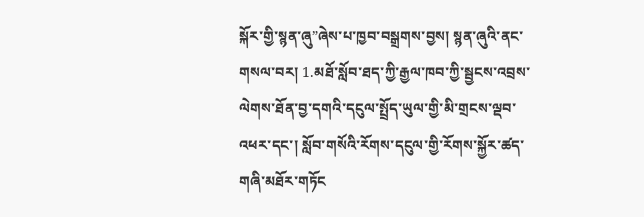སྐོར་གྱི་སྙན་ཞུ”ཞེས་པ་ཁྱབ་བསྒྲགས་བྱས། སྙན་ཞུའི་ནང་གསལ་བར། 1.མཐོ་སློབ་ཐད་ཀྱི་རྒྱལ་ཁབ་ཀྱི་སྦྱངས་འབྲས་ལེགས་ཐོན་བྱ་དགའི་དངུལ་སྤྲོད་ཡུལ་གྱི་མི་གྲངས་ལྡབ་འཕར་དང་། སློབ་གསོའི་རོགས་དངུལ་གྱི་རོགས་སྐྱོར་ཚད་གཞི་མཐོར་གཏོང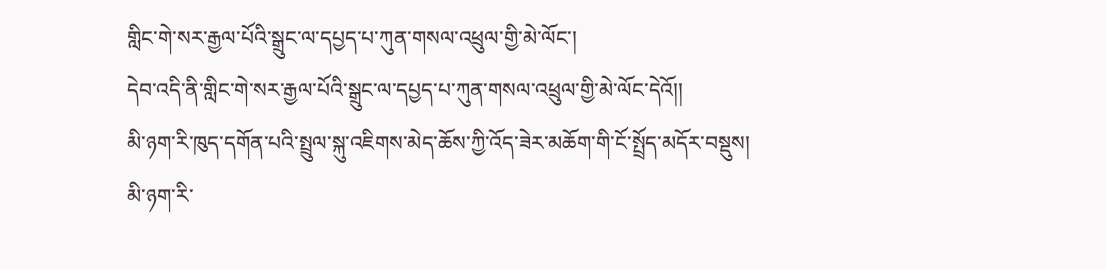གླིང་གེ་སར་རྒྱལ་པོའི་སྒྲུང་ལ་དཔྱད་པ་ཀུན་གསལ་འཕྲུལ་གྱི་མེ་ལོང་།
དེབ་འདི་ནི་གླིང་གེ་སར་རྒྱལ་པོའི་སྒྲུང་ལ་དཔྱད་པ་ཀུན་གསལ་འཕྲུལ་གྱི་མེ་ལོང་དེའོ།།
མི་ཉག་རི་ཁུད་དགོན་པའི་སྤྲུལ་སྐུ་འཇིགས་མེད་ཆོས་ཀྱི་འོད་ཟེར་མཆོག་གི་ངོ་སྤྲོད་མདོར་བསྡུས།
མི་ཉག་རི་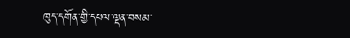ཁུད་དགོན་གྱི་དཔལ་ལྡན་བསམ་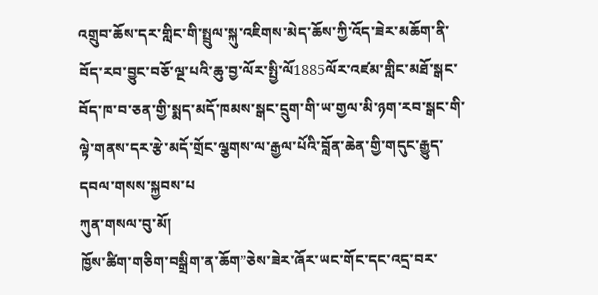འགྲུབ་ཆོས་དར་གླིང་གི་སྤྲུལ་སྐུ་འཇིགས་མེད་ཆོས་ཀྱི་འོད་ཟེར་མཆོག་ནི་བོད་རབ་བྱུང་བཅོ་ལྔ་པའི་ཆུ་བྱ་ལོར་སྤྱི་ལོ1885ལོར་འཛམ་གླིང་མཐོ་སྒང་བོད་ཁ་བ་ཅན་གྱི་སྨད་མདོ་ཁམས་སྒང་དྲུག་གི་ཡ་གྱལ་མི་ཉག་རབ་སྒང་གི་ལྟེ་གནས་དར་རྩེ་མདོ་གྲོང་ལྕགས་ལ་རྒྱལ་པོའི་བློན་ཆེན་གྱི་གདུང་རྒྱུད་དབལ་གསས་སྐྱབས་པ
ཀུན་གསལ་བུ་མོ།
ཁྱོས་ཚིག་གཅིག་བསྒྲིག་ན་ཆོག”ཅེས་ཟེར་ཞོར་ཡང་གོང་དང་འདྲ་བར་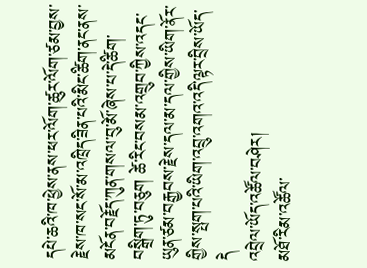དཔེ་ཆའི་ཁ་ཕྱེས་ནས་ཕར་ལོག་ཚུར་ལོག་ཙམ་བྱས་རྗེས་ཁ་སང་སོ་མ་འཁྲིད་ཟིན་པའི་མིང་ཚིག་ནང་ནས་མངོན་བརྗོད་ཀུན་གསལ་བུ་མོ་ཞེས་པ་དེ་ཚིག་བསྒྲིག་ཏུ་བཅུག ཚེ་རིང་བསམ་འགྲུབ་ཀྱིས་འདང་ཡུན་ཙམ་བརྒྱབས་རྗེས་དལ་མ་དལ་གྱིས་ཡིག་ནོར་གྱིས་སྤག་པའི་ཡིག་འབྲུ་འགའ་འདི་ལྟར་བྲིས་ཡོད་དེ
འབྲེལ་ཡོད་འཚོལ་བཤེར།
མཐོ་རིམ་འཚོལ་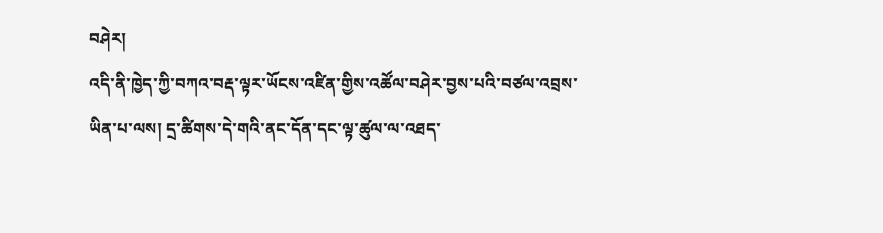བཤེར།
འདི་ནི་ཁྱེད་ཀྱི་བཀའ་བརྡ་ལྟར་ཡོངས་འཛིན་གྱིས་འཚོལ་བཤེར་བྱས་པའི་བཙལ་འབྲས་ཡིན་པ་ལས། དྲ་ཚིགས་དེ་གའི་ནང་དོན་དང་ལྟ་ཚུལ་ལ་འཐད་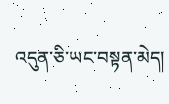འདུན་ཅི་ཡང་བསྟན་མེད།